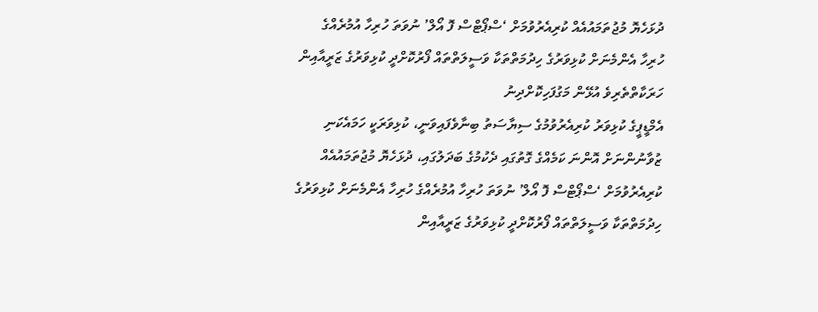ދުޅަހެޔޮ މުޖުތަމައުއެއް ކުރިއެރުވުމަށް ‘ސްޕޯޓްސް ފޮ އޯލް’ ނުވަތަ ހުރިހާ އުމުރެއްގެ ހުރިހާ އެންމެނަށް ކުޅިވަރުގެ ހިދުމަތްތަކާ ވަސީލަތްތައް ފޯރުކޮށްދީ ކުޅިވަރުގެ ޒަރީއާއިން ހަރަކާތްތެރިވެ އުޅޭން މަގުފަހިކޮށްދިނު
އެމްޑީޕީގެ ކުޅިވަރު ކުރިއެރުވުމުގެ ސިޔާސަތު ބިނާވެފައިވަނީ، ކުޅިވަރަކީ ހަމައެކަނި ޒުވާނުންނަށް އޮންނަ ކަމެއްގެ ގޮތުގައި ދެކުމުގެ ބަދަލުގައި، ދުޅަހެޔޮ މުޖުތަމައުއެއް ކުރިއެރުވުމަށް ‘ސްޕޯޓްސް ފޮ އޯލް’ ނުވަތަ ހުރިހާ އުމުރެއްގެ ހުރިހާ އެންމެނަށް ކުޅިވަރުގެ ހިދުމަތްތަކާ ވަސީލަތްތައް ފޯރުކޮށްދީ ކުޅިވަރުގެ ޒަރީއާއިން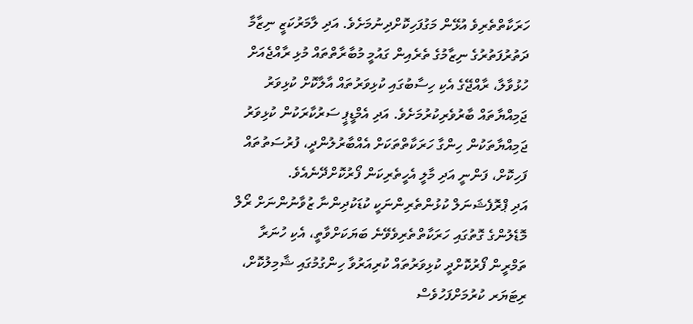ހަރަކާތްތެރިވެ އުޅޭން މަގުފަހިކޮށްދިނުމަށެވެ. އަދި ލާމަރުކަޒީ ނިޒާމާ ދަތުރުފަތުރުގެ ނިޒާމުގެ ތެރެއިން ގައުމީ މުބާރާތްތައް މުޅި ރާއްޖެއަށް ހުޅުވާލާ، ރާއްޖޭގެ އެކި ހިސާބުގައި ކުޅިވަރުތައް އާލާކޮށް ކުޅިވަރު ޖަމިއްޔާތައް ބާރުވެރިކުރުމަށެވެ. އަދި އެމްޑީޕީ ސަރުކާރަކުން ކުޅިވަރު ޖަމިއްޔާތަކުން ހިންގާ ހަރަކާތްތަކަށް އެއްބާރުލުންދީ، ފުރުސަތުތައް ފަހިކޮށް، ފަންނީ އަދި މާލީ އެހީތެރިކަން ފޯރުކޮށްދޭނެއެވެ.
އަދި ޕްރޮފެޝަނަލް ކުޅުންތެރިންނަކީ ކުޑަކުދިންނާ ޒުވާނުންނަށް ރޯލް މޮޑެލުންގެ ގޮތުގައި ހަރަކާތްތެރިވެވޭނެ ބަޔަކަށްވާތީ، އެކި ހުނަރާ ތަމްރީން ފޯރުކޮށްދީ ކުޅިވަރުތައް ކުރިއަރުވާ ހިންގުމުގައި ޝާމިލުކޮށް، ރިޓަޔަރ ކުރުމަށްފަހުވެސް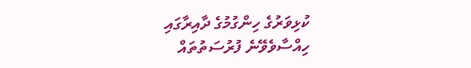ކުޅިވަރުގެ ހިންގުމުގެ ދާއިރާގައި ހިއްސާވެވޭނެ ފުރުސަތުތައް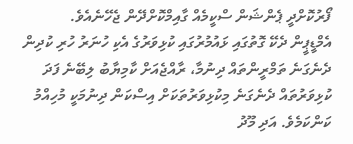ފޯރުކޮށްދީ ޕެންޝަން ސްކީމެއް ގާއިމްކޮށްދޭން ޖެހޭނެއެވެ.
އެމްޑީޕީން ދެކޭ ގޮތުގައި ޅައުމުރުގައި ކުޅިވަރުގެ އެކި ހުނަރު ހުރި ކުދިން ދެނެގަނެ ތަމްރީންތައް ދިނުމާ، ރާއްޖެއަށް ކާމިޔާބު ލިބޭނެ ފަދަ ކުޅިވަރުތައް ދެނެގަނެ މިކުޅިވަރުތަކަށް އިސްކަން ދިނުމަކީ މުހިއްމު ކަންކަމެވެ. އަދި މޫދު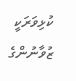ކުޅިވަރަކީ ޒުވާނުންގެ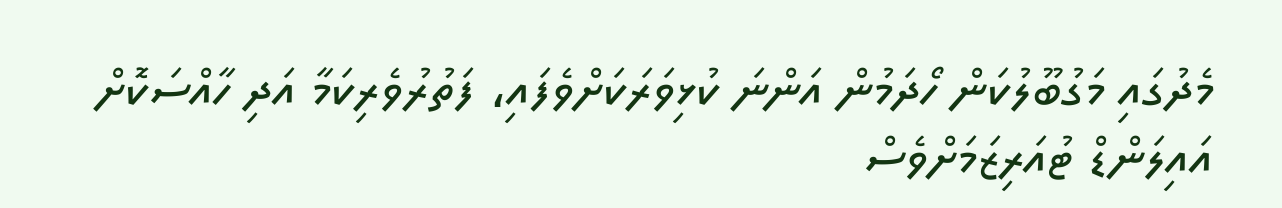މެދުގައި މަގުބޫލުކަން ހޯދަމުން އަންނަ ކުޅިވަރަކަށްވެފައި، ފަތުރުވެރިކަމާ އަދި ހާއްސަކޮށް އައިލަންޑް ޓުއަރިޒަމަށްވެސް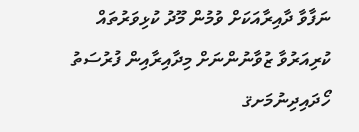ނަފާވާ ދާއިރާއަކަށް ވުމުން މޫދު ކުޅިވަރުތައް ކުރިއަރުވާ ޒުވާނުންނަށް މިދާއިރާއިން ފުރުސަތު ހޯދައިދިނުމަށޤ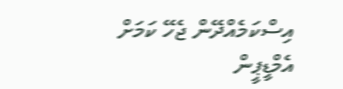އިސްކަމެއްދޭން ޖެހޭ ކަމަށް އެމްޑީޕީން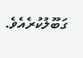ގަބޫލުކުރެއެވެ.